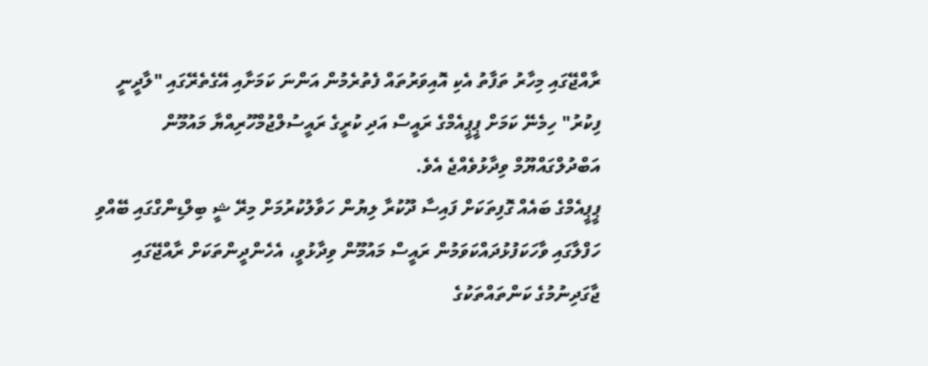ރާއްޖޭގައި މިހާރު ތަފާތު އެކި އޮއިވަރުތައް ފެތުރެމުން އަންނަ ކަމަށާއި އޭގެތެރޭގައި "ލާދީނީ ފިކުރު" ހިމެނޭ ކަމަށް ޕީޕީއެމްގެ ރައީސް އަދި ކުރީގެ ރައީސުލްޖުމްހޫރިއްޔާ މައުމޫން އަބްދުލްގައްޔޫމް ވިދާޅުވެއްޖެ އެވެ.
ޕީޕީއެމްގެ ބައެއް ގޮފިތަކަށް ފައިސާ ދޫކުރާ ލިޔުން ހަވާލުކުރުމަށް މިރޭ ޝީ ބިލްޑިންގްގައި ބޭއްވި ހަފްލާގައި ވާހަކަފުޅުދައްކަވަމުން ރައީސް މައުމޫން ވިދާޅުވީ، އެހެންދީންތަކަށް ރާއްޖޭގައި ޖާގަދިނުމުގެ ކަންތައްތަކުގެ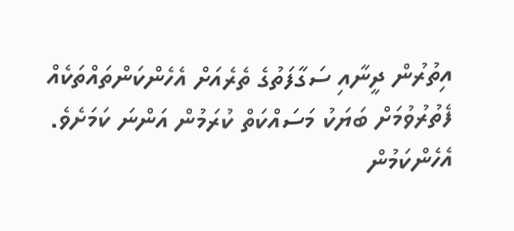އިތުރުން ދީނާއި ސަގާފަތުގެ ތެރެއަށް އެހެންކަންތައްތަކެއް ފެތުރުވުމަށް ބަޔަކު މަސައްކަތް ކުރަމުން އަންނަ ކަމަށެވެ. އެހެންކަމުން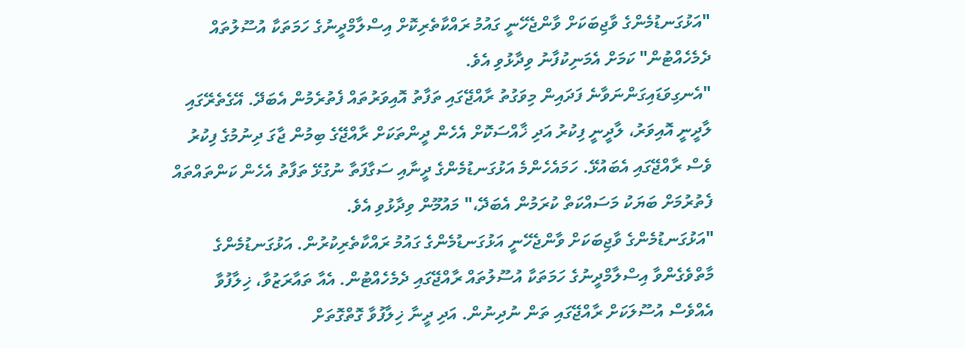"އަޅުގަނޑުމެންގެ ވާޖިބަކަށް ވާންޖެހޭނީ ގައުމު ރައްކާތެރިކޮށް އިސްލާމްދީނުގެ ހަމަތަކާ އުސޫލުތައް ދެމެހެއްޓުން" ކަމަށް އެމަނިކުފާނު ވިދާޅުވި އެވެ.
"އެނގިވަޑައިގަންނަވާނެ ފަދައިން މިވަގުތު ރާއްޖޭގައި ތަފާތު އޮއިވަރުތައް ފެތުރެމުން އެބަދޭ. އޭގެތެރޭގައި ލާދީނީ އޮއިވަރު، ލާދީނީ ފިކުރު އަދި ޚާއްސަކޮށް އެހެން ދީންތަކަށް ރާއްޖޭގެ ބިމުން ޖާގަ ދިނުމުގެ ފިކުރު ވެސް ރާއްޖޭގައި އެބައުޅޭ. ހަމައެހެންމެ އަޅުގަނޑުމެންގެ ދީނާއި ސަގާފަތާ ނުގުޅޭ ތަފާތު އެހެން ކަންތައްތައް ފެތުރުމަށް ބަޔަކު މަސައްކަތް ކުރަމުން އެބަދޭ،" މައުމޫން ވިދާޅުވި އެވެ.
"އަޅުގަނޑުމެންގެ ވާޖިބަކަށް ވާންޖެހޭނީ އަޅުގަނޑުމެންގެ ގައުމު ރައްކާތެރިކުރުން. އަޅުގަނޑުމެންގެ މާތްވެގެންވާ އިސްލާމްދީނުގެ ހަމަތަކާ އުސޫލުތައް ރާއްޖޭގައި ދެމެހެއްޓުން. އެއާ ތައާރަޒުވާ، ޚިލާފުވާ އެއްވެސް އުސޫލަކަށް ރާއްޖޭގައި ތަން ނުދިނުން. އަދި ދީނާ ޚިލާފުވާ ގޮތްގޮތަށް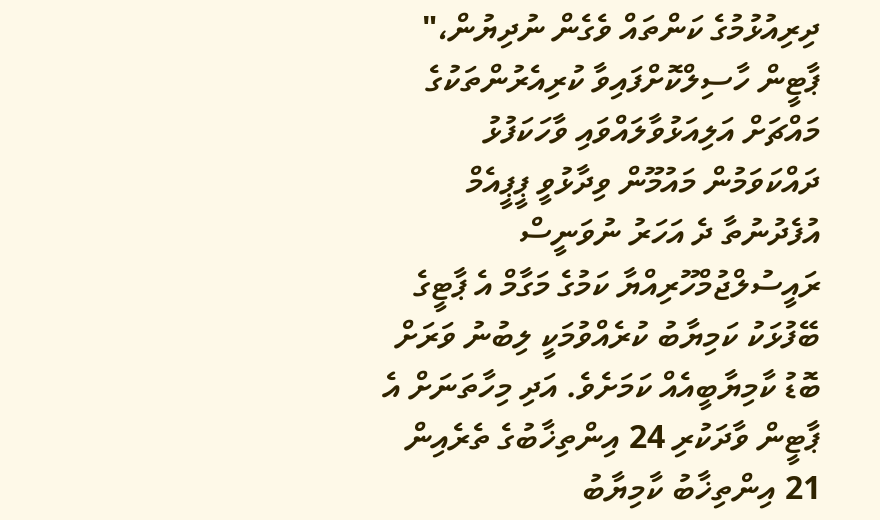ދިރިއުޅުމުގެ ކަންތައް ވެގެން ނުދިޔުން،"
ޕާޓީން ހާސިލްކޮށްފައިވާ ކުރިއެރުންތަކުގެ މައްޗަށް އަލިއަޅުވާލައްވައި ވާހަކަފުޅު ދައްކަވަމުން މައުމޫން ވިދާޅުވީ ޕީޕީއެމް އުފެދުނުތާ ދެ އަހަރު ނުވަނީސް ރައީސުލްޖުމްހޫރިއްޔާ ކަމުގެ މަގާމް އެ ޕާޓީގެ ބޭފުޅަކު ކަމިޔާބު ކުރެއްވުމަކީ ލިބުނު ވަރަށް ބޮޑު ކާމިޔާބީއެއް ކަމަށެވެ. އަދި މިހާތަނަށް އެ ޕާޓީން ވާދަކުރި 24 އިންތިޚާބުގެ ތެރެއިން 21 އިންތިޚާބު ކާމިޔާބު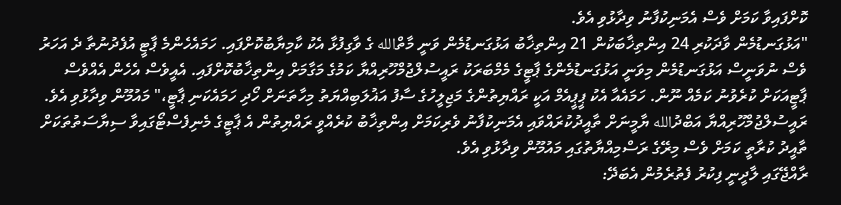ކޮށްފައިވާ ކަމަށް ވެސް އެމަނިކުފާނު ވިދާޅުވި އެވެ.
"އަޅުގަނޑުމެން ވާދަކުރި 24 އިންތިޚާބަކުން 21 އިންތިޚާބު އަޅުގަނޑުމެން ވަނީ މާތްالله ގެ ވާގިފުޅާ އެކު ކާމިޔާބުކޮށްފައި. ހަމައެހެންމެ ޕާޓީ އުފެދުނުތާ ދެ އަހަރު ވެސް ނުވަނީސް އަޅުގަނޑުމެން މިވަނީ އަޅުގަނޑުމެންގެ ޕާޓީގެ މެމްބަރަކު ރައީސުލްޖުމްހޫރިއްޔާ ކަމުގެ މަގާމަށް އިންތިޚާބުކޮށްފައި. އެއީވެސް އެހެން އެއްވެސް ޕާޓީއަކަށް ކުރެވުނު ކަމެއް ނޫން. ހަމައެއާ އެކު ޕީޕީއެމް އަކީ ރައްޔިތުންގެ މަޖިލީހުގެ ސާފު އަޣުލަބިއްޔަތު މިހާތަނަށް ހޯދި ހަމައެކަނި ޕާޓީ،" މައުމޫން ވިދާޅުވި އެވެ.
ރައީސުލްޖުމްހޫރިއްޔާ އަބްދުالله ޔާމީނަށް ތާއީދުކުރައްވައި އެމަނިކުފާނު ވެރިކަމަށް އިންތިޚާބު ކުރެއްވީ ރައްޔިތުން އެ ޕާޓީގެ މެނިފެސްޓޯގައިވާ ސިޔާސަތުތަކަށް ތާއީދު ކުރާތީ ކަމަށް ވެސް މިރޭގެ ރަސްމިއްޔާތުގައި މައުމޫން ވިދާޅުވި އެވެ.
ރާއްޖޭގައި ލާދީނީ ފިކުރު ފެތުރެމުން އެބަދޭ: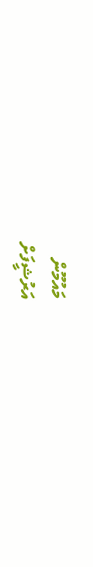މައުމޫން
އަރުޝީފަށް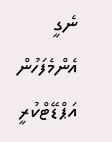ނެގީ
އެންމެފަހުން އަޕްޑޭޓްކުރީ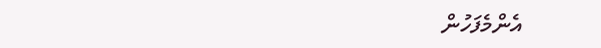އެންމެފަހުން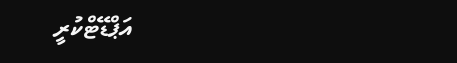އަޕްޑޭޓްކުރީ